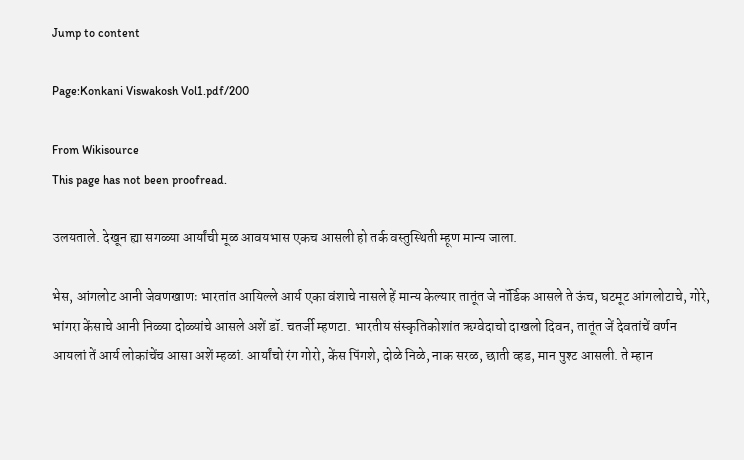Jump to content

Page:Konkani Viswakosh Vol1.pdf/200

From Wikisource
This page has not been proofread.

उलयताले. देखून ह्या सगळ्या आर्यांची मूळ आवयभास एकच आसली हो तर्क वस्तुस्थिती म्हूण मान्य जाला.

भेस, आंगलोट आनी जेवणखाणः भारतांत आयिल्ले आर्य एका वंशाचे नासले हें मान्य केल्यार तातूंत जे नॉर्डिक आसले ते ऊंच, घटमूट आंगलोटाचे, गोरे, भांगरा केंसाचे आनी निळ्या दोळ्यांचे आसले अशें डॉ. चतर्जी म्हणटा. भारतीय संस्कृतिकोशांत ऋग्वेदाचो दाखलो दिवन, तातूंत जें देवतांचें वर्णन आयलां तें आर्य लोकांचेंच आसा अशें म्हळां. आर्यांचो रंग गोरो, केंस पिंगशे, दोळे निळे, नाक सरळ, छाती व्हड, मान पुश्ट आसली. ते म्हान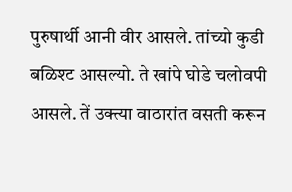पुरुषार्थी आनी वीर आसले. तांच्यो कुडी बळिश्ट आसल्यो. ते खांपे घोडे चलोवपी आसले. तें उक्त्या वाठारांत वसती करून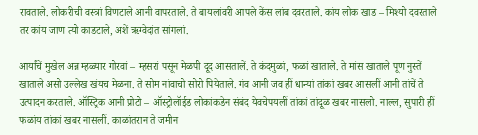रावताले. लोकरीची वस्त्रां विणटाले आनी वापरताले. ते बायलांवरी आपले केंस लांब दवरताले. कांय लोक खाड – मिश्यो दवरताले तर कांय जाण त्यो काडटाले, अशें ऋग्वेदांत सांगलां.

आर्यांचें मुखेल अन्न म्हळ्यार गोरवां – म्हसरां पसून मेळपी दूद आसतालें. ते कंदमुळां, फळां खाताले. ते मांस खाताले पूण नुस्तें खाताले असो उल्लेख खंयच मेळना. ते सोम नांवाचो सोरो पियेताले. गंव आनी जव हीं धान्यां तांकां खबर आसलीं आनी तांचें ते उत्पादन करताले. ऑस्ट्रिक आनी प्रोटो – ऑस्ट्रोलॉईड लोकांकडेन संबंद येवचेपयलीं तांकां तांदूळ खबर नासलो. नाल्ल, सुपारी हीं फळांय तांकां खबर नासलीं. काळांतरान ते जमीन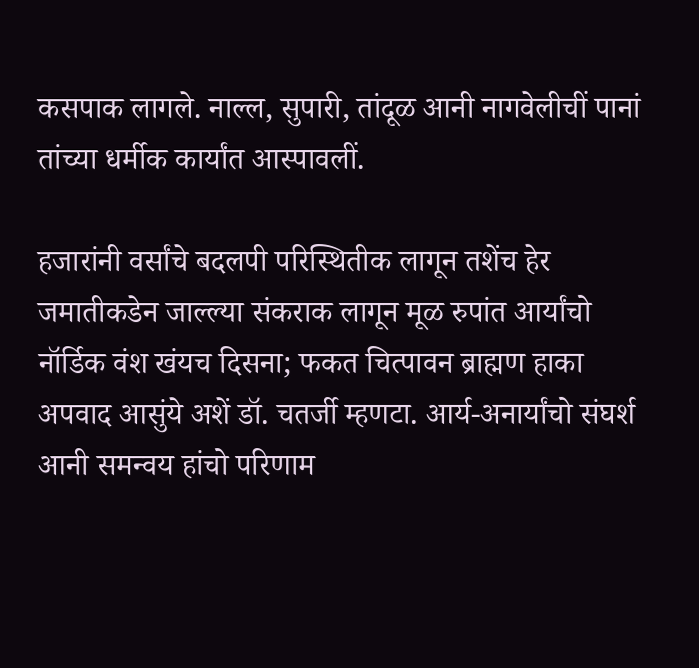कसपाक लागले. नाल्ल, सुपारी, तांदूळ आनी नागवेलीचीं पानां तांच्या धर्मीक कार्यांत आस्पावलीं.

हजारांनी वर्सांचे बदलपी परिस्थितीक लागून तशेंच हेर जमातीकडेन जाल्ल्या संकराक लागून मूळ रुपांत आर्यांचो नॉर्डिक वंश खंयच दिसना; फकत चित्पावन ब्राह्मण हाका अपवाद आसुंये अशें डॉ. चतर्जी म्हणटा. आर्य-अनार्यांचो संघर्श आनी समन्वय हांचो परिणाम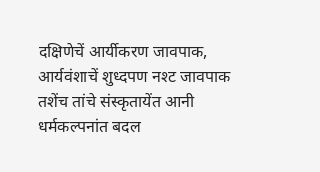दक्षिणेचें आर्यीकरण जावपाक, आर्यवंशाचें शुध्दपण नश्ट जावपाक तशेंच तांचे संस्कृतायेंत आनी धर्मकल्पनांत बदल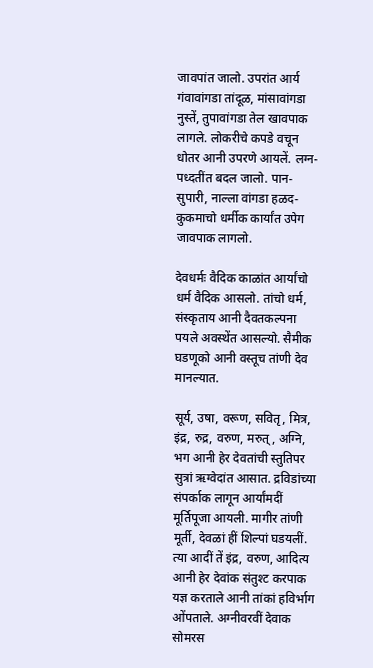जावपांत जालो. उपरांत आर्य गंवावांगडा तांदूळ, मांसावांगडा नुस्तें, तुपावांगडा तेल खावपाक लागले. लोकरीचे कपडे वचून धोतर आनी उपरणे आयलें. लग्न-पध्दतींत बदल जालो. पान-सुपारी, नाल्ला वांगडा हळद-कुकमाचो धर्मीक कार्यांत उपेग जावपाक लागलो.

देवधर्मः वैदिक काळांत आर्यांचो धर्म वैदिक आसलो. तांचो धर्म, संस्कृताय आनी दैवतकल्पना पयले अवस्थेंत आसल्यो. सैमीक घडणूको आनी वस्तूच तांणी देव मानल्यात.

सूर्य, उषा, वरूण, सवितृ, मित्र, इंद्र, रुद्र, वरुण, मरुत्, अग्नि, भग आनी हेर देवतांची स्तुतिपर सुत्रां ऋग्वेदांत आसात. द्रविडांच्या संपर्काक लागून आर्यांमदीं मूर्तिपूजा आयली. मागीर तांणी मूर्ती, देवळां हीं शिल्पां घडयलीं. त्या आदीं तें इंद्र, वरुण, आदित्य आनी हेर देवांक संतुश्ट करपाक यज्ञ करताले आनी तांकां हविर्भाग ओंपताले. अग्नीवरवीं देवाक सोमरस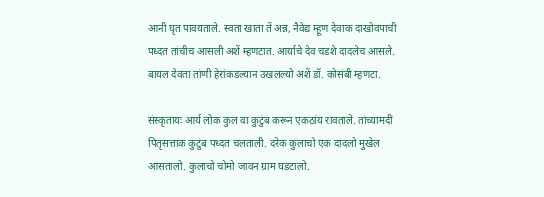आनी घृत पावयताले. स्वता खाता तें अन्न, नैवेद्य म्हूण देवाक दाखोवपाची पध्दत तांचीच आसली अशें म्हणटात. आर्याचे देव चडशे दादलेच आसले. बायल देवता तांणी हेरांकडल्यान उखलल्यो अशें डॉ. कोसंबी म्हणटा.

संस्कृतायः आर्य लोक कुल वा कुटुंब करून एकठांय रावताले. तांच्यामदीं पितृसत्ताक कुटुंब पध्दत चलताली. दरेक कुलाचो एक दादलो मुखेल आसतालो. कुलाचो चोमो जावन ग्राम घडटालो.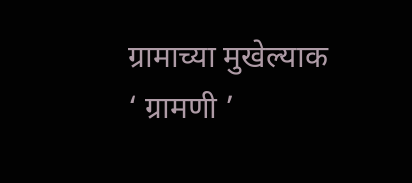ग्रामाच्या मुखेल्याक ‘ ग्रामणी ’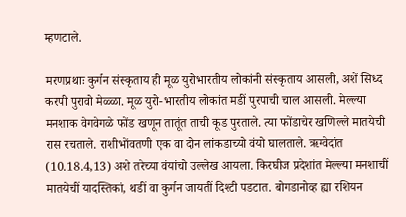म्हणटाले.

मरणप्रथाः कुर्गन संस्कृताय ही मूळ युरोभारतीय लोकांनी संस्कृताय आसली, अशें सिध्द करपी पुरावो मेळ्ळा. मूळ युरो-भारतीय लोकांत मडीं पुरपाची चाल आसली. मेल्ल्या मनशाक वेगवेगळे फोंड खणून तातूंत ताची कूड पुरताले. त्या फोंडाचेर खणिल्ले मातयेची रास रचताले. राशीभोंवतणी एक वा दोन लांकडाच्यो वंयो घालताले. ऋग्वेदांत (10.18.4,13) अशे तरेच्या वंयांचो उल्लेख आयला. किरघीज प्रदेशांत मेल्ल्या मनशाचीं मातयेचीं यादस्तिकां, थडीं वा कुर्गन जायतीं दिश्टी पडटात. बोगडानोव्ह ह्या रशियन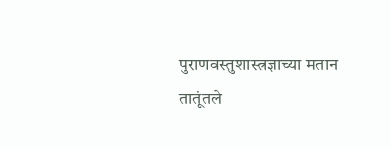पुराणवस्तुशास्त्रज्ञाच्या मतान तातूंतले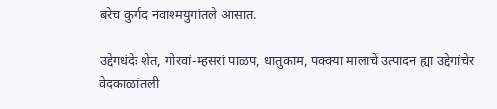बरेच कुर्गद नवाश्मयुगांतले आसात.

उद्देगधंदेः शेत, गोरवां-म्हसरां पाळप, धातुकाम, पक्क्या मालाचें उत्पादन ह्या उद्देगांचेर वेदकाळांतली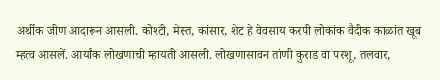अर्थीक जीण आदारून आसली. कोश्टी, मेस्त, कांसार, शेट हे वेवसाय करपी लोकांक वैदीक काळांत खूब म्हत्व आसलें. आर्यांक लोखणाची म्हायती आसली. लोखणासावन तांणी कुराड वा परशू, तलवार,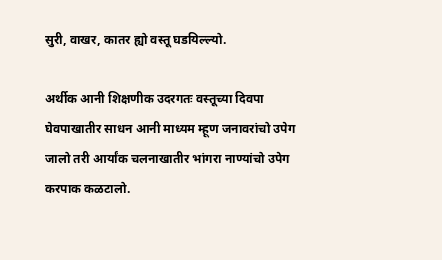सुरी, वाखर, कातर ह्यो वस्तू घडयिल्ल्यो.

अर्थीक आनी शिक्षणीक उदरगतः वस्तूच्या दिवपा घेवपाखातीर साधन आनी माध्यम म्हूण जनावरांचो उपेग जालो तरी आर्यांक चलनाखातीर भांगरा नाण्यांचो उपेग करपाक कळटालो.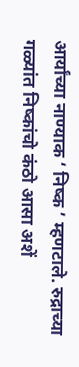आर्यांच्या नाण्याक ‘ निष्क ’ म्हणटाले. रुद्राच्या गळ्यांत निष्कांचो कंठो आसा अशें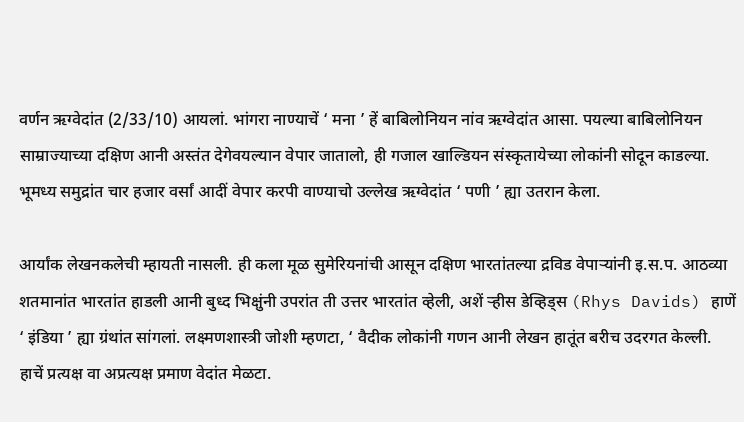वर्णन ऋग्वेदांत (2/33/10) आयलां. भांगरा नाण्याचें ‘ मना ’ हें बाबिलोनियन नांव ऋग्वेदांत आसा. पयल्या बाबिलोनियन साम्राज्याच्या दक्षिण आनी अस्तंत देगेवयल्यान वेपार जातालो, ही गजाल खाल्डियन संस्कृतायेच्या लोकांनी सोदून काडल्या. भूमध्य समुद्रांत चार हजार वर्सां आदीं वेपार करपी वाण्याचो उल्लेख ऋग्वेदांत ‘ पणी ’ ह्या उतरान केला.

आर्यांक लेखनकलेची म्हायती नासली. ही कला मूळ सुमेरियनांची आसून दक्षिण भारतांतल्या द्रविड वेपाऱ्यांनी इ.स.प. आठव्या शतमानांत भारतांत हाडली आनी बुध्द भिक्षुंनी उपरांत ती उत्तर भारतांत व्हेली, अशें ऱ्हीस डेव्हिड्स (Rhys Davids) हाणें ‘ इंडिया ’ ह्या ग्रंथांत सांगलां. लक्ष्मणशास्त्री जोशी म्हणटा, ‘ वैदीक लोकांनी गणन आनी लेखन हातूंत बरीच उदरगत केल्ली. हाचें प्रत्यक्ष वा अप्रत्यक्ष प्रमाण वेदांत मेळटा.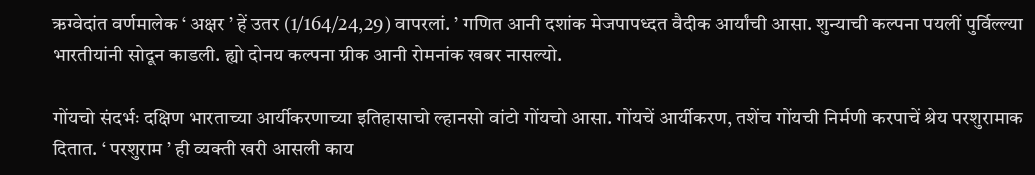ऋग्वेदांत वर्णमालेक ‘ अक्षर ’ हें उतर (1/164/24,29) वापरलां. ’ गणित आनी दशांक मेजपापध्दत वैदीक आर्यांची आसा. शुन्याची कल्पना पयलीं पुर्विल्ल्या भारतीयांनी सोदून काडली. ह्यो दोनय कल्पना ग्रीक आनी रोमनांक खबर नासल्यो.

गोंयचो संदर्भः दक्षिण भारताच्या आर्यीकरणाच्या इतिहासाचो ल्हानसो वांटो गोंयचो आसा. गोंयचें आर्यीकरण, तशेंच गोंयची निर्मणी करपाचें श्रेय परशुरामाक दितात. ‘ परशुराम ’ ही व्यक्ती खरी आसली काय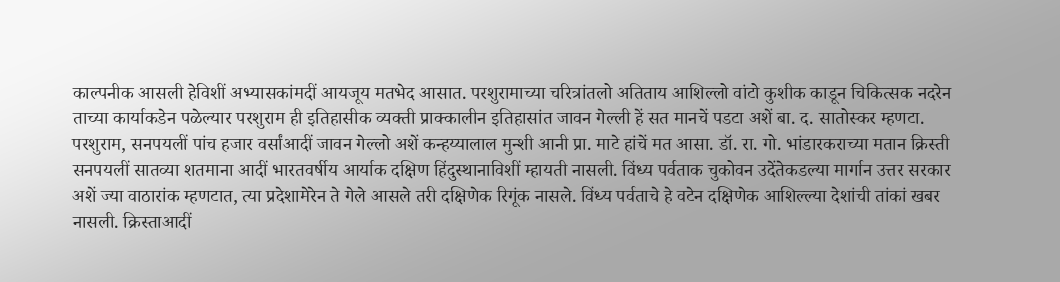काल्पनीक आसली हेविशीं अभ्यासकांमदीं आयजूय मतभेद आसात. परशुरामाच्या चरित्रांतलो अतिताय आशिल्लो वांटो कुशीक काडून चिकित्सक नदरेन ताच्या कार्याकडेन पळेल्यार परशुराम ही इतिहासीक व्यक्ती प्राक्कालीन इतिहासांत जावन गेल्ली हें सत मानचें पडटा अशें बा. द. सातोस्कर म्हणटा. परशुराम, सनपयलीं पांच हजार वर्सांआदीं जावन गेल्लो अशें कन्हय्यालाल मुन्शी आनी प्रा. माटे हांचें मत आसा. डॉ. रा. गो. भांडारकराच्या मतान क्रिस्ती सनपयलीं सातव्या शतमाना आदीं भारतवर्षीय आर्याक दक्षिण हिंदुस्थानाविशीं म्हायती नासली. विंध्य पर्वताक चुकोवन उदेंतेकडल्या मार्गान उत्तर सरकार अशें ज्या वाठारांक म्हणटात, त्या प्रदेशामेरेन ते गेले आसले तरी दक्षिणेक रिगूंक नासले. विंध्य पर्वताचे हे वटेन दक्षिणेक आशिल्ल्या देशांची तांकां खबर नासली. क्रिस्ताआदीं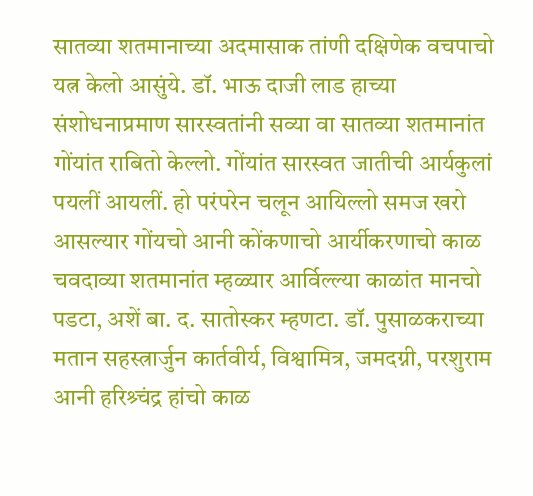सातव्या शतमानाच्या अदमासाक तांणी दक्षिणेक वचपाचो यत्न केलो आसुंये. डॉ. भाऊ दाजी लाड हाच्या संशोधनाप्रमाण सारस्वतांनी सव्या वा सातव्या शतमानांत गोंयांत राबितो केल्लो. गोंयांत सारस्वत जातीची आर्यकुलां पयलीं आयलीं. हो परंपरेन चलून आयिल्लो समज खरो आसल्यार गोंयचो आनी कोंकणाचो आर्यीकरणाचो काळ चवदाव्या शतमानांत म्हळ्यार आर्विल्ल्या काळांत मानचो पडटा, अशें बा. द. सातोस्कर म्हणटा. डॉ. पुसाळकराच्या मतान सहस्त्रार्जुन कार्तवीर्य, विश्वामित्र, जमदग्नी, परशुराम आनी हरिश्र्चंद्र हांचो काळ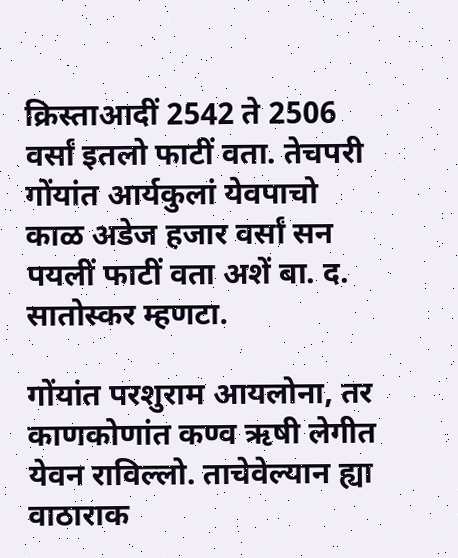क्रिस्ताआदीं 2542 ते 2506 वर्सां इतलो फाटीं वता. तेचपरी गोंयांत आर्यकुलां येवपाचो काळ अडेज हजार वर्सां सन पयलीं फाटीं वता अशें बा. द. सातोस्कर म्हणटा.

गोंयांत परशुराम आयलोना, तर काणकोणांत कण्व ऋषी लेगीत येवन राविल्लो. ताचेवेल्यान ह्या वाठाराक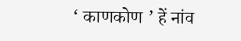‘ काणकोण ’ हें नांव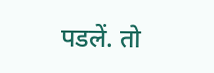पडलें. तो